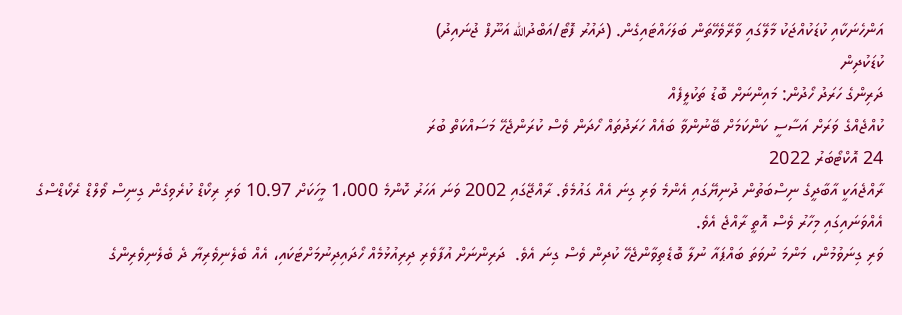އަންހެނަކާއި ކުޑަކުއްޖަކު މާލޭގައި ވާރޭވެހޭތަން ބަލަހައްޓައިގެން. (ދައުރު ފޮޓޯ/އަބްދުالله އަނޫފް ޖުނައިދު)
ކުޑަކުދިން
ދަރިންގެ ހަރަދު ހޯދުން: މައިންނަށް ބޮޑު ތަކުލީފެއް
ކުއްޖެއްގެ ވަރަށް އަސާސީ ކަންކަމަށް ބޭނުންވާ ބައެއް ހަރަދުތައް ހޯދަން ވެސް ކުރަންޖެހޭ މަސައްކަތް ބުރަ
24 އޮކްޓޯބަރު 2022
ރާއްޖެއަކީ އާބާދީގެ ނިސްބަތުން ދުނިޔޭގައި އެންމެ ވަރި ގިނަ އެއް ގައުމެވެ. ރާއްޖޭގައި 2002 ވަނަ އަހަރު ކޮންމެ 1،000 މީހަކަށް 10.97 ވަރި ރިކޯޑް ކުރެވިގެން ގިނިސް ވޯލްޑް ރެކޯޑްސްގެ އެއްވަނައިގައި މިހާރު ވެސް އޮތީ ރާއްޖެ އެވެ.
ވަރި ގިނަވުމުން، މަންމަ ނުވަތަ ބައްޕައާ ނުލާ ބޮޑެތިވާންޖެހޭ ކުދިން ވެސް ގިނަ އެވެ.  ދަރިންނަށް އުފާވެރި ދިރިއުޅުމެއް ހޯދައިދިނުމަށްޓަކައި، އެއް ބެލެނިވެރިޔާ ދެ ބެލެނިވެރިންގެ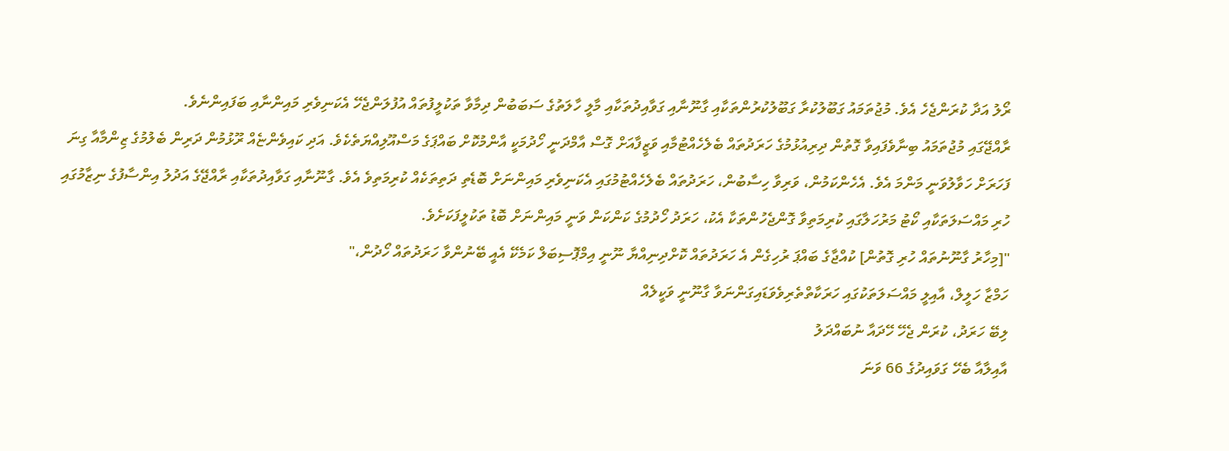ރޯލު އަދާ ކުރަންޖެހެ އެވެ. މުޖުތަމައު ގަބޫލުކުރާ ގަބޫލުކުރުންތަކާއި ގާނޫނާއި ގަވާއިދުތަކާއި މާލީ ހާލަތުގެ ސަބަބުން ދިމާވާ ތަކުލީފުތައް އުފުލަންޖެހޭ އެކަނިވެރި މައިންނާއި ބަފައިންނެވެ.
ރާއްޖޭގައި މުޖުތަމައު ބިނާވެފައިވާ ގޮތުން ދިރިއުޅުމުގެ ހަރަދުތައް ބެލެހެއްޓުމާއި ވަޒީފާއަށް ގޮސް އާމްދަނީ ހޯދުމަކީ އާންމުކޮށް ބައްޕަގެ މަސްއޫލިއްޔަތެކެވެ. އަދި ކައިވެންޏެއް ރޫޅުމުން ދަރިން ބެލުމުގެ ޒިންމާއާ ގިނަ ފަހަރަށް ހަވާލުވަނީ މަންމަ އެވެ. އެހެންކަމުން، ވަރިވާ ހިސާބުން، ހަރަދުތައް ބެލެހެއްޓުމުގައި އެކަނިވެރި މައިންނަށް ބޮޑެތި ދަތިތަކެއް ކުރިމަތިވެ އެވެ. ގާނޫނާއި ގަވާއިދުތަކާއި ރާއްޖޭގެ އަދުލު އިންސާފުގެ ނިޒާމުގައި ހުރި މައްސަލަތަކާއި ކޯޓު މަރުހަލާގައި ކުރިމަތިވާ ގޮންޖެހުންތަކާ އެކު، ހަރަދު ހޯދުމުގެ ކަންކަން ވަނީ މައިންނަށް ބޮޑު ތަކުލީފަކަށެވެ.
"[މިހާރު ގާނޫނުތައް ހުރި ގޮތުން] ކުއްޖާގެ ބައްޕަ ރުހިގެން އެ ހަރަދުތައް ކޮށްދިނިއްޔާ ނޫނީ އިމްޕޮސިބަލް ކަމެކޭ އެއީ ބޭނުންވާ ހަރަދުތައް ހޯދުން،"
ހަމްޒާ ހަލީލް، އާއިލީ މައްސަލަތަކުގައި ހަރަކާތްތެރިވެވަޑައިގަންނަވާ ގާނޫނީ ވަކީލެއް
ލިބޭ ހަރަދު، ކުރަން ޖެހޭ ހޭދައާ ނުބައްދަލު
އާއިލާއާ ބެހޭ ގަވައިދުގެ 66 ވަނަ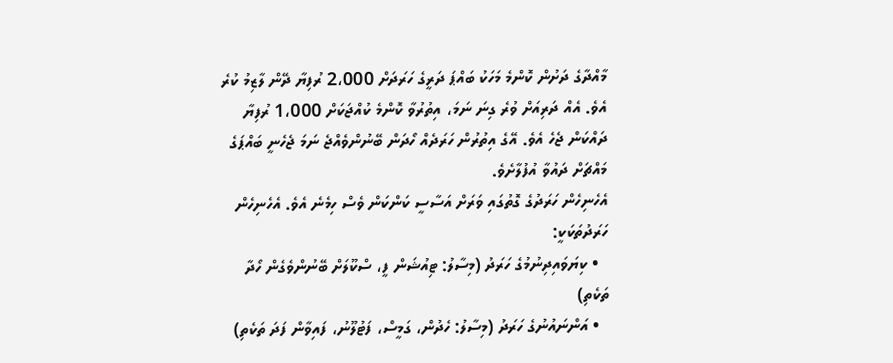މާއްދާގެ ދަށުން ކޮންމެ މަހަކު ބައްޕަ ދަރީގެ ހަރަދަށް 2،000 ރުފިޔާ ދޭން ލާޒިމު ކުރެ އެވެ. އެއް ދަރިއަށް ވުރެ ގިނަ ނަމަ، އިތުރުވާ ކޮންމެ ކުއްޖަކަށް 1،000 ރުފިޔާ ދައްކަން ޖެހެ އެވެ. އޭގެ އިތުރުން ހަރަދެއް ހޯދަން ބޭނުންވެއްޖެ ނަމަ ޖެހެނީ ބައްޕަގެ މައްޗަށް ދައުވާ އުފުލާށެވެ.
އެހެނިހެން ހަރަދުގެ ގޮތުގައި ވަރަށް އަސާސީ ކަންކަން ވެސް ހިމެނެ އެވެ. އެހެނިހެން ހަރަދުތަކަކީ:
  • ކިޔަވައިދިނުމުގެ ހަރަދު (މިސާލު: ޓިއުޝަން ފީ، ސްކޫލަށް ބޭނުންވެގެން ހޯދާ ތަކެތި)
  • އަންނައުނުގެ ހަރަދު (މިސާލު: ހެދުން، ގަމީސް، ފަޓުލޫނު، ފައިވާން ފަދަ ތަކެތި)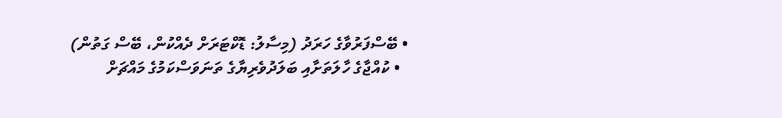• ބޭސްފަރުވާގެ ހަރަދު (މިސާލު: ޑޮކްޓަރަށް ދެއްކުން، ބޭސް ގަތުން)
  • ކުއްޖާގެ ހާލަތަށާއި ބަލަދުވެރިޔާގެ ތަނަވަސްކަމުގެ މައްޗަށް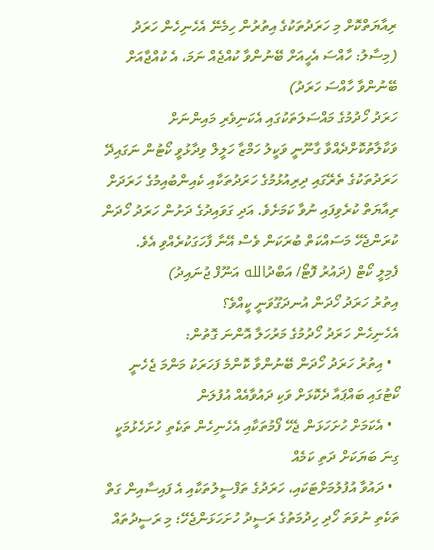ރިއާޔަތްކޮށް މި ހަރަދުތަކުގެ އިތުރުން ހިމެނޭ އެހެނިހެން ހަރަދު (މިސާލު: ހާއްސަ އެހީއަށް ބޭނުންވާ ކުއްޖެއް ނަމަ، އެ ކުއްޖާއަށް ބޭނުންވާ ހާއްސަ ހަރަދު)
ހަރަދު ހޯދުމުގެ މައްސަލަތަކުގައި އެކަނިވެރި މައިންނަށް ވަކާލާތުކޮށްދެއްވާ ގާނޫނީ ވަކީލު ހަމްޒާ ހަލީލް ވިދާޅުވީ ކޯޓުން ނަގައިދޭ ހަރަދުތަކުގެ ތެރޭގައި ދިރިއުޅުމުގެ ހަރަދުތަކާއި ކެއިންބުއިމުގެ ހަރަދަށް ރިއާޔަތް ކުރެވިފައި ނުވާ ކަމަށެވެ. އަދި ގަވައިދުގެ ދަށުން ހަރަދު ހޯދަން ކުރަންޖެހޭ މަސައްކަތް ބުރަކަން ވެސް އޭނާ ފާހަގަކުރެއްވި އެވެ.
ފެމިލީ ކޯޓް (ދައުރު ފޮޓޯ/ އަބްދުالله އަނޫފް ޖުނައިދު)
އިތުރު ހަރަދު ހޯދަން އުނދަގޫވަނީ ކީއްވެ؟
އެހެނިހެން ހަރަދު ހޯދުމުގެ މަރުހަލާ އޮންނަ ގޮތުން:
  • އިތުރު ހަރަދު ހޯދަން ބޭނުންވާ ކޮންމެ ފަހަރަކު މަންމަ ޖެހެނީ ކޯޓުގައި ބައްޕައާ ދެކޮޅަށް ވަކި ދައުވާއެއް އުފުލަން
  • އެކަމަށް ހުށަހަޅަން ޖެހޭ ފޯމުތަކާއި އެހެނިހެން ތަކެތި ހުށަހެޅުމަކީ ގިނަ ބަޔަކަށް ދަތި ކަމެއް
  • ދައުވާ އުފުލުމަށްޓަކައި، ހަރަދުގެ ތަފްސީލުތަކާއި އެ ފައިސާއިން ގަތް ތަކެތި ނުވަތަ ހޯދި ހިދުމަތުގެ ރަސީދު ހުށަހަޅަންޖެހޭ؛ މި ރަސީދުތައް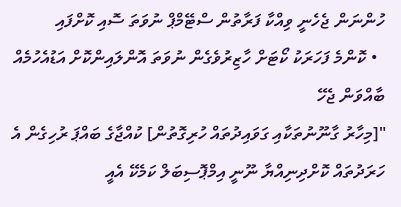ހުންނަން ޖެހެނީ ވިއްކާ ފަރާތުން ސްޓޭމްޕް ނުވަތަ ސޮއި ކޮށްފައި
  • ކޮންމެ ފަހަރަކު ކޯޓަށް ހާޒިރުވެގެން ނުވަތަ އޮންލައިންކޮށް އަޑުއެހުމެއް ބާއްވަން ޖެހޭ
"[މިހާރު ގާނޫނުތަކާއި ގަވައިދުތައް ހުރިގޮތުން] ކުއްޖާގެ ބައްޕަ ރުހިގެން އެ ހަރަދުތައް ކޮށްދިނިއްޔާ ނޫނީ އިމްޕޮސިބަލް ކަމެކޭ އެއީ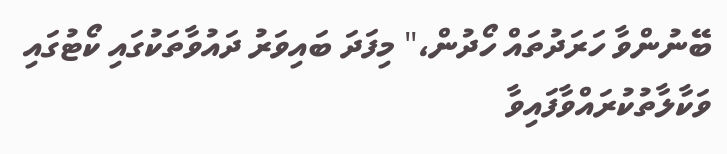ބޭނުންވާ ހަރަދުތައް ހޯދުން،" މިފަދަ ބައިވަރު ދައުވާތަކުގައި ކޯޓުގައި ވަކާލާތުކުރައްވާފައިވާ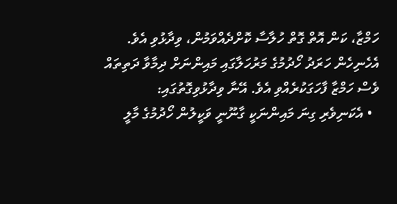ހަމްޒާ، ކަން އޮތް ގޮތް ހުލާސާ ކޮށްދެއްވަމުން، ވިދާޅުވި އެވެ.
އެހެނިހެން ހަރަދު ހޯދުމުގެ މަރުހަލާގައި މައިންނަށް ދިމާވާ ދަތިތައް ވެސް ހަމްޒާ ފާހަގަކުރެއްވި އެވެ. އޭނާ ވިދާޅުވިގޮތުގައި:
  • އެކަނިވެރި ގިނަ މައިންނަކީ ގާނޫނީ ވަކީލުން ހޯދުމުގެ މާލީ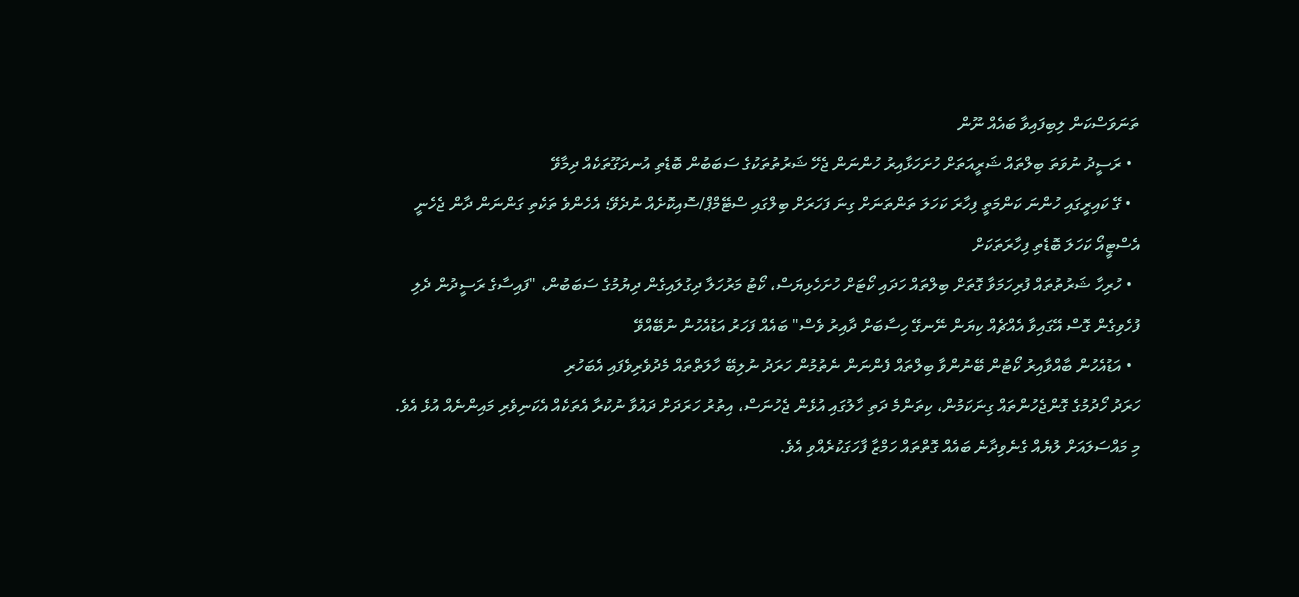ތަނަވަސްކަން ލިބިފައިވާ ބައެއް ނޫން
  • ރަސީދު ނުވަތަ ބިލްތައް ޝަރީއަތަށް ހުށަހަޅާއިރު ހުންނަން ޖެހޭ ޝަރުތުތަކުގެ ސަބަބުން ބޮޑެތި އުނދަގޫތަކެއް ދިމާވޭ
  • ގޭ ކައިރީގައި ހުންނަ ކަންމަތީ ފިހާރަ ކަހަލަ ތަންތަނަށް ގިނަ ފަހަރަށް ބިލްގައި ސްޓޭމްޕް/ސޮއިކޮށެއް ނުދެވޭ؛ އެހެންވެ ތަކެތި ގަންނަން ދާން ޖެހެނީ އެސްޓީއޯ ކަހަލަ ބޮޑެތި ފިހާރަތަކަށް
  • ހުރިހާ ޝަރުތުތައް ފުރިހަމަވާ ގޮތަށް ބިލްތައް ހަދައި ކޯޓަށް ހުށަހެޅިޔަސް، ކޯޓު މަރުހަލާ ދިގުލައިގެން ދިޔުމުގެ ސަބަބުން، "ފައިސާގެ ރަސީދުން ދެލި ފުހެވިގެން ގޮސް އޭގައިވާ އެއްޗެއް ކިޔަން ނޭނގޭ ހިސާބަށް ދާއިރު ވެސް" ބައެއް ފަހަރު އަޑުއެހުން ނުބޭއްވޭ
  • އަޑުއެހުން ބާއްވާއިރު ކޯޓުން ބޭނުންވާ ބިލްތައް ފެންނަން ނެތުމުން ހަރަދު ނުލިބޭ ހާލަތްތައް މެދުވެރިވެފައި އެބަހުރި
ހަރަދު ހޯދުމުގެ ގޮންޖެހުންތައް ގިނަކަމުން، ކިތަންމެ ދަތި ހާލުގައި އުޅެން ޖެހުނަސް، އިތުރު ހަރަދަށް ދައުވާ ނުކުރާ އެތަކެއް އެކަނިވެރި މައިންނެއް އުޅެ އެވެ.
މި މައްސަލައަށް ލުޔެއް ގެނެވިދާނެ ބައެއް ގޮތްތައް ހަމްޒާ ފާހަގަކުރެއްވި އެވެ.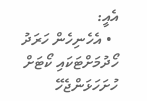އެއީ:
  • އެހެނިހެން ހަރަދު ހޯދުމަށްޓަކައި ކޯޓަށް ހުށަހަޅަންޖެހޭ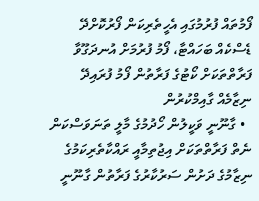ފޯމުތައް ފުރުމުގައި އެހީތެރިކަން ފޯރުކޮށްދޭ ޑެސްކެއް ބަހައްޓާ، ފޯމު ފުރުމަށް އުނދަގޫވާ ފަރާތްތަކަށް ކޯޓުގެ ފަރާތުން ފޯމު ފުރައިދޭ ނިޒާމެއް ގާއިމްކުރުން
  • ގާނޫނީ ވަކީލުން ހޯދުމުގެ މާލީ ތަނަވަސްކަން ނެތް ފަރާތްތަކަށް އިޖުތިމާއީ ރައްކާތެރިކަމުގެ ނިޒާމުގެ ދަށުން ސަރުކާރުގެ ފަރާތުން ގާނޫނީ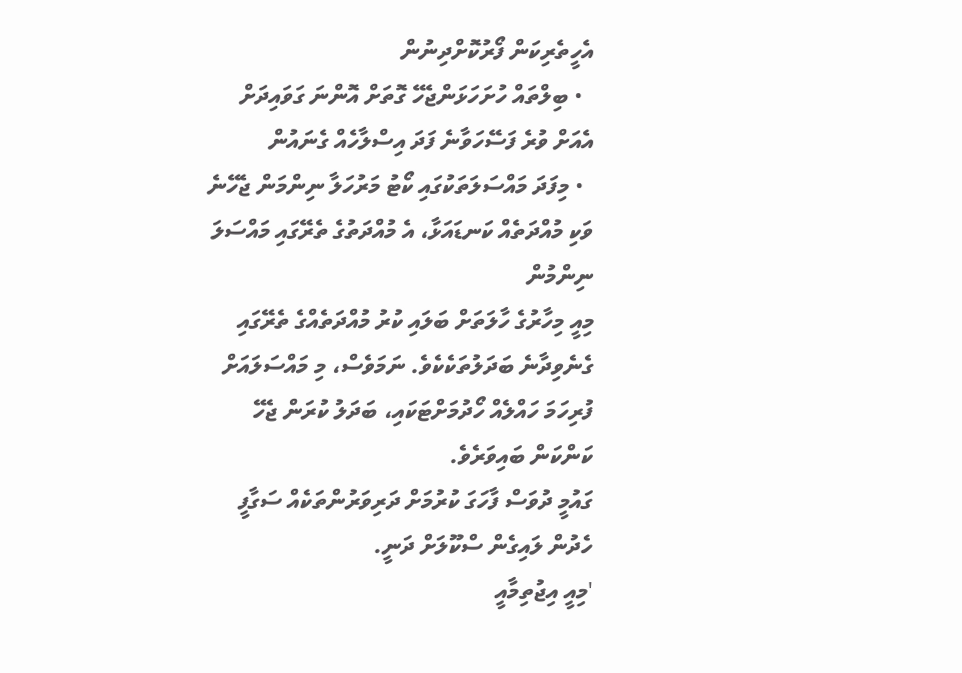އެހީތެރިކަން ފޯރުކޮށްދިނުން
  • ބިލްތައް ހުށަހަޅަންޖެހޭ ގޮތަށް އޮންނަ ގަވައިދަށް އެއަށް ވުރެ ފަސޭހަވާނެ ފަދަ އިސްލާހެއް ގެނައުން
  • މިފަދަ މައްސަލަތަކުގައި ކޯޓު މަރުހަލާ ނިންމަން ޖެހޭނެ ވަކި މުއްދަތެއް ކަނޑައަޅާ، އެ މުއްދަތުގެ ތެރޭގައި މައްސަލަ ނިންމުން
މިއީ މިހާރުގެ ހާލަތަށް ބަލައި ކުރު މުއްދަތެއްގެ ތެރޭގައި ގެނެވިދާނެ ބަދަލުތަކެކެވެ. ނަމަވެސް، މި މައްސަލައަށް ފުރިހަމަ ހައްލެއް ހޯދުމަށްޓަކައި، ބަދަލު ކުރަން ޖެހޭ ކަންކަން ބައިވަރެވެ.
ގައުމީ ދުވަސް ފާހަގަ ކުރުމަށް ދަރިވަރުންތަކެއް ސަގާފީ ހެދުން ލައިގެން ސްކޫލަށް ދަނީ.
'މިއީ އިޖުތިމާއީ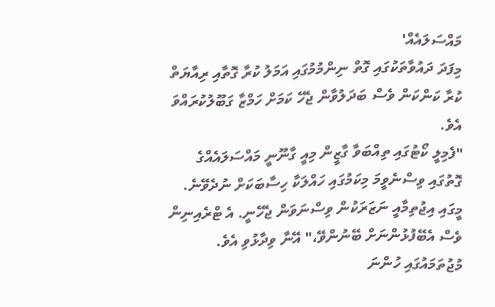މައްސަލައެއް'
މިފަދަ ދައުވާތަކުގައި ގޮތް ނިންމުމުގައި އަމަލު ކުރާ ގޮތާއި ރިއާޔަތް ކުރާ ކަންކަން ވެސް ބަދަލުވާން ޖެހޭ ކަމަށް ހަމްޒާ ގަބޫލުކުރައްވަ އެވެ.
"ފެމިލީ ކޯޓުގައި ތިއްބަވާ ގާޒީން މިއީ ގާނޫނީ މައްސަލައެއްގެ ގޮތުގައި ވިސްނެވީމަ މިކަމުގައި ހައްލަކާ ހިސާބަކަށް ނުދެވޭނެ. މީގައި އިޖުތިމާއީ ނަޒަރަކުން ވިސްނަވަން ޖެހޭނީ. އެ ޓްރެއިނިން ވެސް އެބޭފުޅުންނަށް ބޭނުންވޭ،" އޭނާ ވިދާޅުވި އެވެ.
މުޖުތަމައުގައި ހުންނަ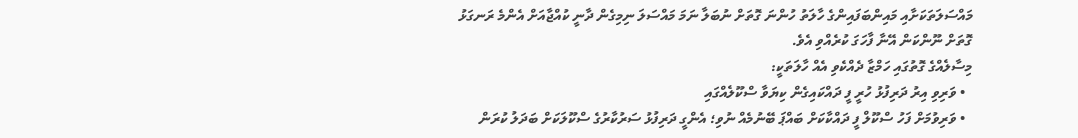މައްސަލަތަކަށާއި މައިންބަފައިންގެ ހާލަތު ހުންނަ ގޮތަށް ނުބަލާ ނަމަ މައްސަލަ ނިމިގެން ދާނީ ކުއްޖާއަށް އެންމެ ރަނގަޅު ގޮތަށް ނޫންކަން އޭނާ ފާހަގަ ކުރެއްވި އެވެ.
މިސާލެއްގެ ގޮތުގައި ހަމްޒާ ދެއްކެވި އެއް ހާލަތަކީ:
  • ވަރިވި އިރު ދަރިފުޅު ހުރީ ފީ ދައްކައިގެން ކިޔަވާ ސްކޫލެއްގައި
  • ވަރިވުމަށް ފަހު ސްކޫލް ފީ ދައްކާކަށް ބައްޕަ ބޭނުމެއް ނުވި؛ އެންގީ ދަރިފުޅު ސަރުކާރުގެ ސްކޫލަކަށް ބަދަލު ކުރަން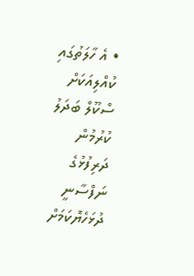• އެ ހާލަތުގައި ކުއްލިއަކަށް ސްކޫލް ބަދަލު ކުރުމުން ދަރިފުޅުގެ ނަފްސާނީ ދުޅަހެޔޮކަމަށް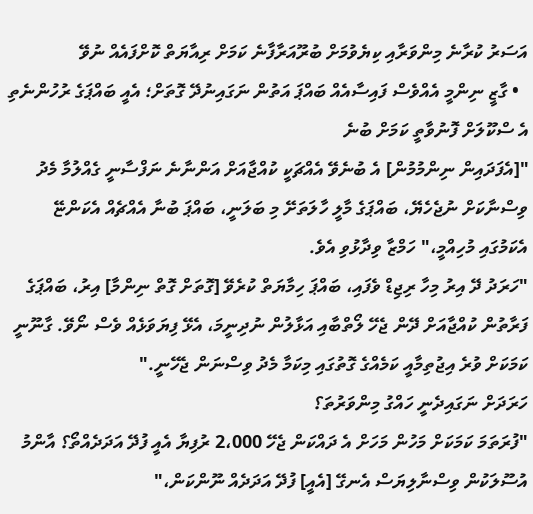އަސަރު ކުރާނެ މިންވަރާއި ކިޔެވުމަށް ބުރޫއަރާފާނެ ކަމަށް ރިއާޔަތް ކޮށްފައެއް ނުވޭ
  • ގާޒީ ނިންމީ އެއްވެސް ފައިސާއެއް ބައްޕަ އަތުން ނަގައިނުދޭ ގޮތަށް؛ އެއީ ބައްޕަގެ ރުހުންނެތި އެ ސްކޫލަށް ފޮނުވާތީ ކަމަށް ބުނެ
"[އެފަދައިން ނިންމުމުން] އެ ބުނެވޭ އެއްޗަކީ ކުއްޖާއަށް އަންނާނެ ނަފްސާނީ ގެއްލުމާ މެދު ވިސްނާކަށް ނުޖެހެޔޭ، ބައްޕަގެ މާލީ ހާލަތަށޭ މި ބަލަނީ، ބައްޕަ ބުނާ އެއްޗެއް އެކަންޏޭ އެކަމުގައި މުހިއްމީ،" ހަމްޒާ ވިދާޅުވި އެވެ.
"ހަރަދު ދޭ އިރު މިހާ ރިޖިޑް ވެފައި، ބައްޕަ ހިމާޔަތް ކުރެވޭ [ގޮތަށް ގޮތް ނިންމާ] އިރު، ބައްޕަގެ ފަރާތުން ކުއްޖާއަށް ދޭން ޖެހޭ ލޯތްބާއި އަޅާލުން ނުދިނީމަ، އެޅޭ ފިޔަވަޅެއް ވެސް ނޯވޭ. ގާނޫނީ ކަމަކަށް ވުރެ އިޖުތިމާއީ ކަމެއްގެ ގޮތުގައި މިކަމާ މެދު ވިސްނަން ޖެހޭނީ."
ހަރަދަށް ނަގައިދެނީ ހައްގު މިންވަރުތަ؟
"ފުރަތަމަ ކަމަކަށް މަހުން މަހަށް އެ ދައްކަން ޖެހޭ 2،000 ރުފިޔާ އެއީ ފުދޭ އަދަދެއްތޯ؟ އާންމު އުސޫލަކުން ވިސްނާލިޔަސް އެނގޭ [އެއީ] ފުދޭ އަދަދެއް ނޫންކަން،"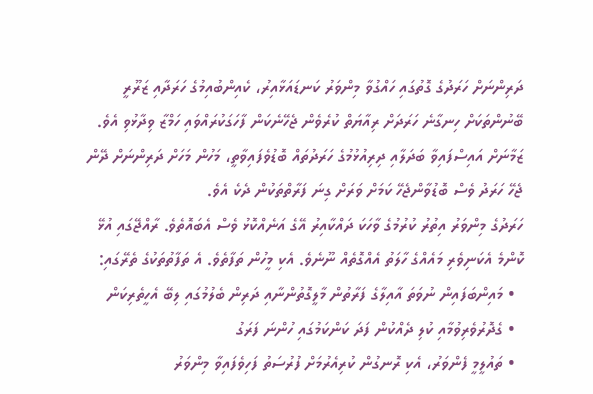ދަރިންނަށް ހަރަދުގެ ގޮތުގައި ހައްގުވާ މިންވަރު ކަނޑައަޅާއިރު، ކެއިންބުއިމުގެ ހަރަދާއި ޒަރޫރީ ބޭނުންތަކަށް ހިނގާނެ ހަރަދަށް ރިއާޔަތް ކުރެވެން ޖެހޭނެކަން ފާހަގަކުރައްވައި ހަމްޒާ ވިދާޅުވި އެވެ.
ޒަމާނަށް އައިސްފައިވާ ބަދަލާއި ދިރިއުޅުމުގެ ހަރަދުތައް ބޮޑުވެފައިވާތީ، މަހުން މަހަށް ދަރިންނަށް ދޭން ޖެހޭ ހަރަދު ވެސް ބޮޑުވާންޖެހޭ ކަމަށް ވަރަށް ގިނަ ފަރާތްތަކުން ދެކެ އެވެ.
ހަރަދުގެ މިންވަރު އިތުރު ކުރުމުގެ ވާހަކަ ދައްކާއިރު އޭގެ އަނެއްކޮޅު ވެސް އެބައޮތެވެ. ރާއްޖޭގައި އުޅޭ ކޮންމެ އެކަނިވެރި މައެއްގެ ހާލަތު އެއްގޮތެއް ނޫނެވެ. އެކި މީހުން ތަފާތެވެ. އެ ތަފާތުތަކުގެ ތެރޭގައި:
  • މައިންބަފައިން ނުވަތަ އާއިލާގެ ފަރާތުން މާލީގޮތުންނާއި ދަރިން ބެލުމުގައި ލިބޭ އެހީތެރިކަން
  • ގެދޮރުވެރިވުމާއި ކުލި ދެއްކުން ފަދަ ކަންކަމުގައި ހުންނަ ފަރަގު
  • ތައުލީމީ ފެންވަރު، އެކި ރޮނގުން ކުރިއެރުމަށް ފުރުސަތު ފަހިވެފައިވާ މިންވަރު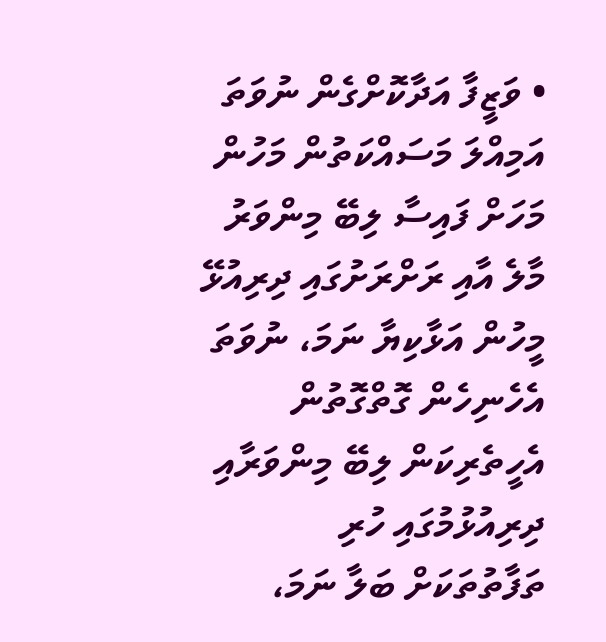• ވަޒީފާ އަދާކޮށްގެން ނުވަތަ އަމިއްލަ މަސައްކަތުން މަހުން މަހަށް ފައިސާ ލިބޭ މިންވަރު
މާލެ އާއި ރަށްރަށުގައި ދިރިއުޅޭ މީހުން އަޅާކިޔާ ނަމަ، ނުވަތަ އެހެނިހެން ގޮތްގޮތުން އެހީތެރިކަން ލިބޭ މިންވަރާއި ދިރިއުޅުމުގައި ހުރި ތަފާތުތަކަށް ބަލާ ނަމަ،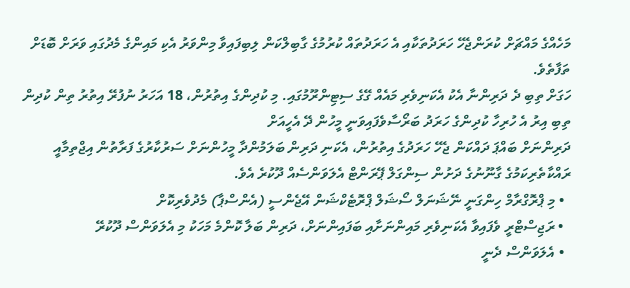މަހެއްގެ މައްޗަށް ކުރަންޖެހޭ ހަރަދުތަކާއި އެ ހަރަދުތައް ކުރުމުގެ ގާބިލްކަން ލިބިފައިވާ މިންވަރު އެކި މައިންގެ މެދުގައި ވަރަށް ބޮޑަށް ތަފާތެވެ.
ހަގަށް ތިބި ދެ ދަރިންނާ އެކު އެކަނިވެރި މައެއް ގޭގެ ސިޓިންރޫމުގައި. މި ކުދިންގެ އިތުރުން، 18 އަހަރު ނުފުރޭ އިތުރު ތިން ކުދިން ތިބި އިރު އެ ހުރިހާ ކުދިންގެ ހަރަދު ބަރޯސާވެފައިވަނީ މީހުން ދޭ އެހީއަށް
ދަރިންނަށް ބައްޕަ ދައްކަން ޖެހޭ ހަރަދުގެ އިތުރުން، އެކަނި ދަރިން ބަލަމުންދާ މީހުންނަށް ސަރުކާރުގެ ފަރާތުން އިޖްތިމާއީ ރައްކާތެރިކަމުގެ ގާނޫނުގެ ދަށުން ސިންގަލް ޕޭރަންޓް އެލަވަންސެއް ދޫކުރެ އެވެ.
  • މި ޕްރޮގްރާމް ހިންގަނީ ނޭޝަނަލް ސޯޝަލް ޕްރޮޓެކްޝަން އޭޖެންސީ (އެންސްޕާ) މެދުވެރިކޮށް
  • ރަޖިސްޓްރީ ވެފައިވާ އެކަނިވެރި މައިންނަށާއި ބަފައިންނަށް، ދަރިން ބަލާ ކޮންމެ މަހަކު މި އެލަވަންސް ދޫކުރޭ
  • އެލަވަންސް ދެނީ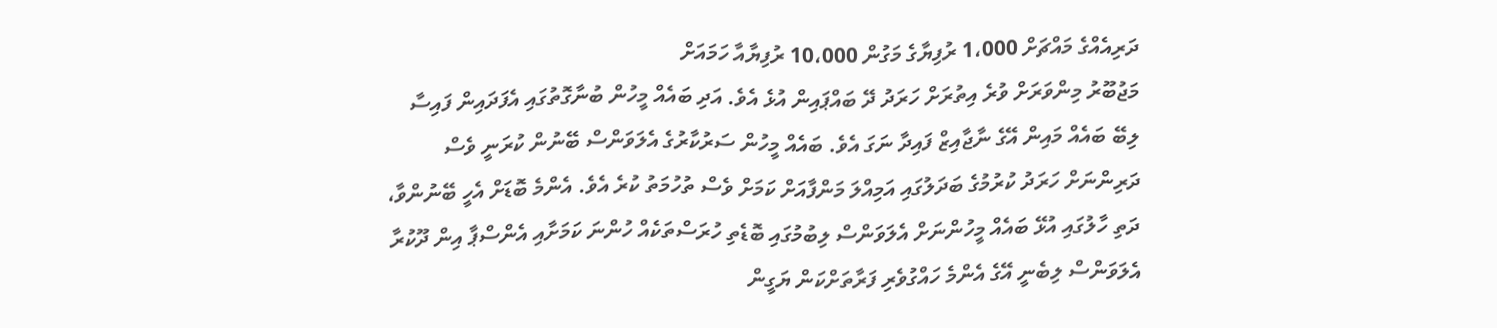ދަރިއެއްގެ މައްޗަށް 1،000 ރުފިޔާގެ މަގުން 10،000 ރުފިޔާއާ ހަމައަށް
މަޖުބޫރު މިންވަރަށް ވުރެ އިތުރަށް ހަރަދު ދޭ ބައްޕައިން އުޅެ އެވެ. އަދި ބައެއް މީހުން ބުނާގޮތުގައި އެފަދައިން ފައިސާ ލިބޭ ބައެއް މައިން އޭގެ ނާޖާއިޒް ފައިދާ ނަގަ އެވެ. ބައެއް މީހުން ސަރުކާރުގެ އެލަވަންސް ބޭނުން ކުރަނީ ވެސް ދަރިންނަށް ހަރަދު ކުރުމުގެ ބަދަލުގައި އަމިއްލަ މަންފާއަށް ކަމަށް ވެސް ތުހުމަތު ކުރެ އެވެ. އެންމެ ބޮޑަށް އެހީ ބޭނުންވާ، ދަތި ހާލުގައި އުޅޭ ބައެއް މީހުންނަށް އެލަވަންސް ލިބުމުގައި ބޮޑެތި ހުރަސްތަކެއް ހުންނަ ކަމަށާއި އެންސްޕާ އިން ދޫކުރާ އެލަވަންސް ލިބެނީ އޭގެ އެންމެ ހައްގުވެރި ފަރާތަށްކަން ޔަގީން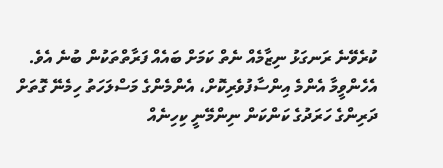ކުރެވޭނެ ރަނގަޅު ނިޒާމެއް ނެތް ކަމަށް ބައެއް ފަރާތްތަކުން ބުނެ އެވެ.
އެހެންވީމާ އެންމެ އިންސާފުވެރިކޮށް، އެންމެންގެ މަސްލަހަތު ހިމެނޭ ގޮތަށް ދަރިންގެ ހަރަދުގެ ކަންކަން ނިންމޭނީ ކިހިނެއް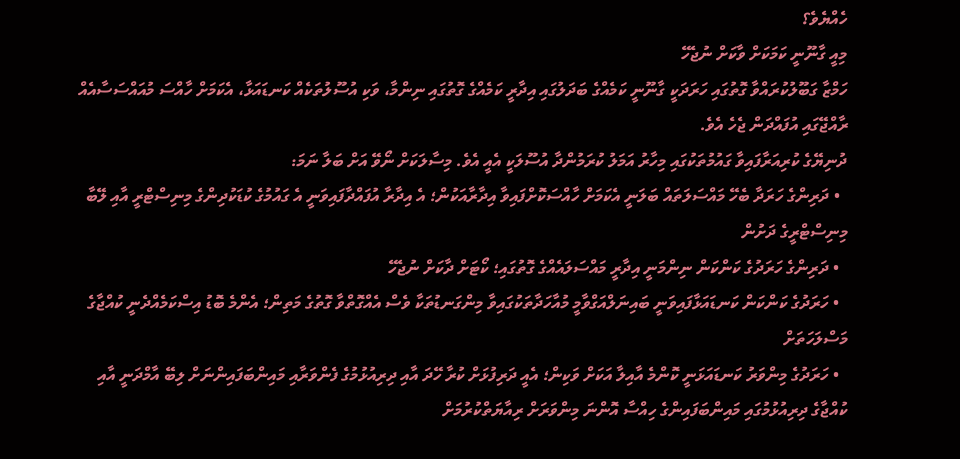ހެއްޔެވެ؟
މިއީ ގާނޫނީ ކަމަކަށް ވާކަށް ނުޖެހޭ
ހަމްޒާ ގަބޫލުކުރައްވާ ގޮތުގައި ހަރަދަކީ ގާނޫނީ ކަމެއްގެ ބަދަލުގައި އިދާރީ ކަމެއްގެ ގޮތުގައި ނިންމާ، ވަކި އުސޫލުތަކެއް ކަނޑައަޅާ، އެކަމަށް ހާއްސަ މުއައްސަސާއެއް ރާއްޖޭގައި އުފައްދަން ޖެހެ އެވެ.
ދުނިޔޭގެ ކުރިއަރާފައިވާ ގައުމުތަކުގައި މިހާރު އަމަލު ކުރަމުންދާ އުސޫލަކީ އެއީ އެވެ. މިސާލަކަށް ނޯވޭ އަށް ބަލާ ނަމަ:
  • ދަރިންގެ ހަރަދާ ބެހޭ މައްސަލަތައް ބަލަނީ އެކަމަށް ހާއްސަކޮށްފައިވާ އިދާރާއަކުން؛ އެ އިދާރާ އުފައްދާފައިވަނީ އެ ގައުމުގެ ކުޑަކުދިންގެ މިނިސްޓްރީ އާއި ލޭބާ މިނިސްޓްރީގެ ދަށުން
  • ދަރިންގެ ހަރަދުގެ ކަންކަން ނިންމަނީ އިދާރީ މައްސަލައެއްގެ ގޮތުގައި؛ ކޯޓަށް ދާކަށް ނުޖެހޭ
  • ހަރަދުގެ ކަންކަން ކަނޑައަޅާފައިވަނީ ބައިނަލްއަގްވާމީ މުއާހަދާތަކުގައިވާ މިންގަނޑުތަކާ ވެސް އެއްގޮތްވާ ގޮތުގެ މަތިން؛ އެންމެ ބޮޑު އިސްކަމެއްދެނީ ކުއްޖާގެ މަސްލަހަތަށް
  • ހަރަދުގެ މިންވަރު ކަނޑައަޅަނީ ކޮންމެ އާއިލާ އަކަށް ވަކިން؛ އެއީ ދަރިފުޅަށް ކުރާ ހޭދަ އާއި ދިރިއުޅުމުގެ ފެންވަރާއި މައިންބަފައިންނަށް ލިބޭ އާމްދަނީ އާއި ކުއްޖާގެ ދިރިއުޅުމުގައި މައިންބަފައިންގެ ހިއްސާ އޮންނަ މިންވަރަށް ރިއާޔަތްކުރުމަށް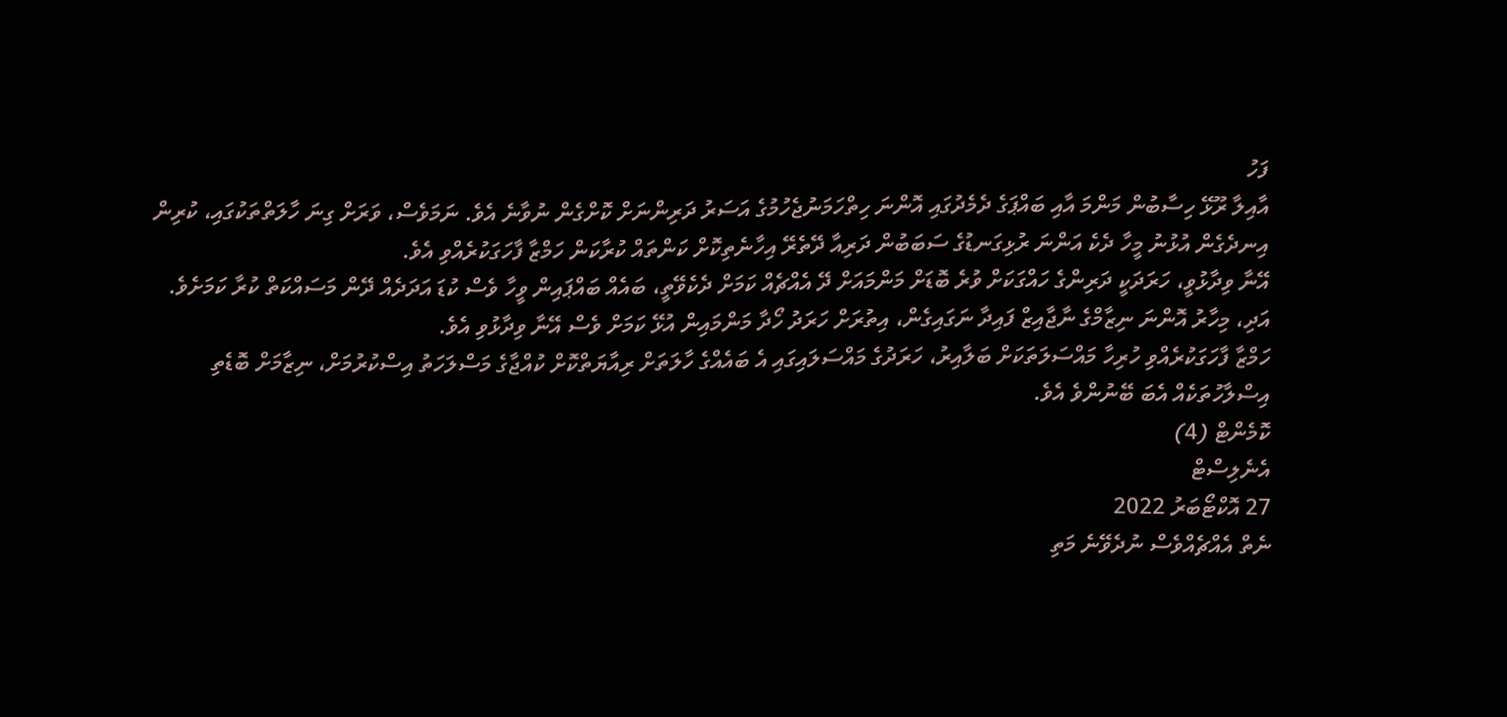ފަހު
އާއިލާ ރޫޅޭ ހިސާބުން މަންމަ އާއި ބައްޕަގެ ދެމެދުގައި އޮންނަ ހިތްހަމަނުޖެހުމުގެ އަސަރު ދަރިންނަށް ކޮށްގެން ނުވާނެ އެވެ. ނަމަވެސް، ވަރަށް ގިނަ ހާލަތްތަކުގައި، ކުރިން އިނދެގެން އުޅުނު މީހާ ދެކެ އަންނަ ރުޅިގަނޑުގެ ސަބަބުން ދަރިއާ ދޭތެރޭ އިހާނެތިކޮށް ކަންތައް ކުރާކަން ހަމްޒާ ފާހަގަކުރެއްވި އެވެ.
އޭނާ ވިދާޅުވީ، ހަރަދަކީ ދަރިންގެ ހައްގަކަށް ވުރެ ބޮޑަށް މަންމައަށް ދޭ އެއްޗެއް ކަމަށް ދެކެވޭތީ، ބައެއް ބައްޕައިން ވީހާ ވެސް ކުޑަ އަދަދެއް ދޭން މަސައްކަތް ކުރާ ކަމަށެވެ. އަދި، މިހާރު އޮންނަ ނިޒާމްގެ ނާޖާއިޒް ފައިދާ ނަގައިގެން، އިތުރަށް ހަރަދު ހޯދާ މަންމައިން އުޅޭ ކަމަށް ވެސް އޭނާ ވިދާޅުވި އެވެ.
ހަމްޒާ ފާހަގަކުރެއްވި ހުރިހާ މައްސަލަތަކަށް ބަލާއިރު، ހަރަދުގެ މައްސަލައިގައި އެ ބައެއްގެ ހާލަތަށް ރިއާޔަތްކޮށް ކުއްޖާގެ މަސްލަހަތު އިސްކުރުމަށް، ނިޒާމަށް ބޮޑެތި އިސްލާހުތަކެއް އެބަ ބޭނުންވެ އެވެ.
ކޮމެންޓް (4)
އެނެލިސްޓް
27 އޮކްޓޯބަރު 2022
ނެތް އެއްޗެއްވެސް ނުދެވޭނެ މަތި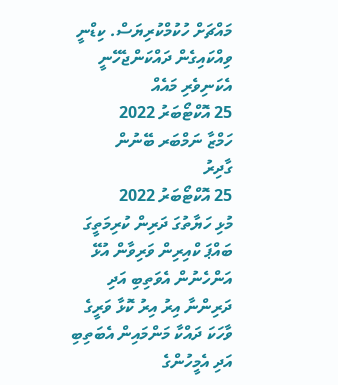މައްޗަށް ހުކުމްކުރިޔަސް. ކިޑްނީ ވިއްކައިގެން ދައްކަންޖެހޭނީ
އެކަނިވެރި މައެއް
25 އޮކްޓޯބަރު 2022
ހަމްޒާ ނަމްބަރ ބޭނުން
ގާދިރު
25 އޮކްޓޯބަރު 2022
މުޅި ހަޔާތުގަ ދަރިން ކުރިމަތީގަ ބައްޕަ ކްއިރިން ވަރިވާން އުޅޭ އަންހެނުން އެވަތިބި އަދި ދަރިންނާ އިރު އިރު ކޮޅާ ވަރީގެ ވާހަކަ ދައްކާ މަންމައިން އެބަތިބި އަދި އެމީހުންގެ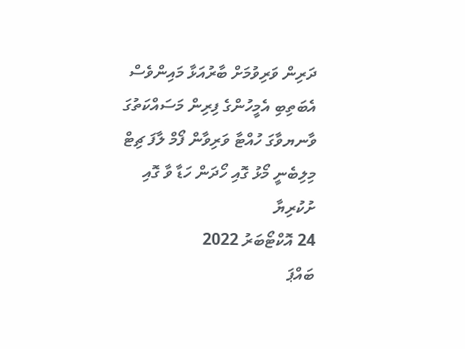ދަރިން ވަރިވުމަށް ބާރުއަޅާ މައިންވެސް އެބަތިބި އެމީހުންގެ ފިރިން މަސައްކަތުގަ ވާނޔވާގަ ހުއްޓާ ވަރިވާން ފޯމް ލާފަ ޗިޓް މިލިބެނީ މޯޅު ގޮއި ހޯދަން ހަޑާ ވާ ގޮއި
ށުކުރިޔާ
24 އޮކްޓޯބަރު 2022
ބައްޕަ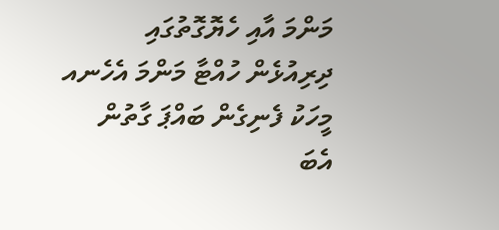މަންމަ އާއި ހެޔޮގޮތުގައި ދިރިއުޅެން ހުއްޓާ މަންމަ އެހެނއ މީހަކު ފެނިގެން ބައްޕަ ގާތުން އެބަ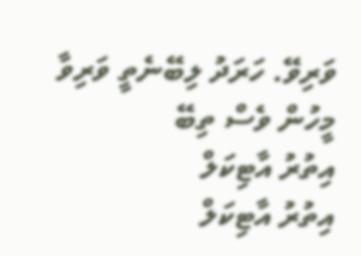ވަރިވޭ. ހަރަދު ލިބޭނެތީ ވަރިވާ މީހުން ވެސް ތިބޭ
އިތުރު އާޓިކަލް
އިތުރު އާޓިކަލް